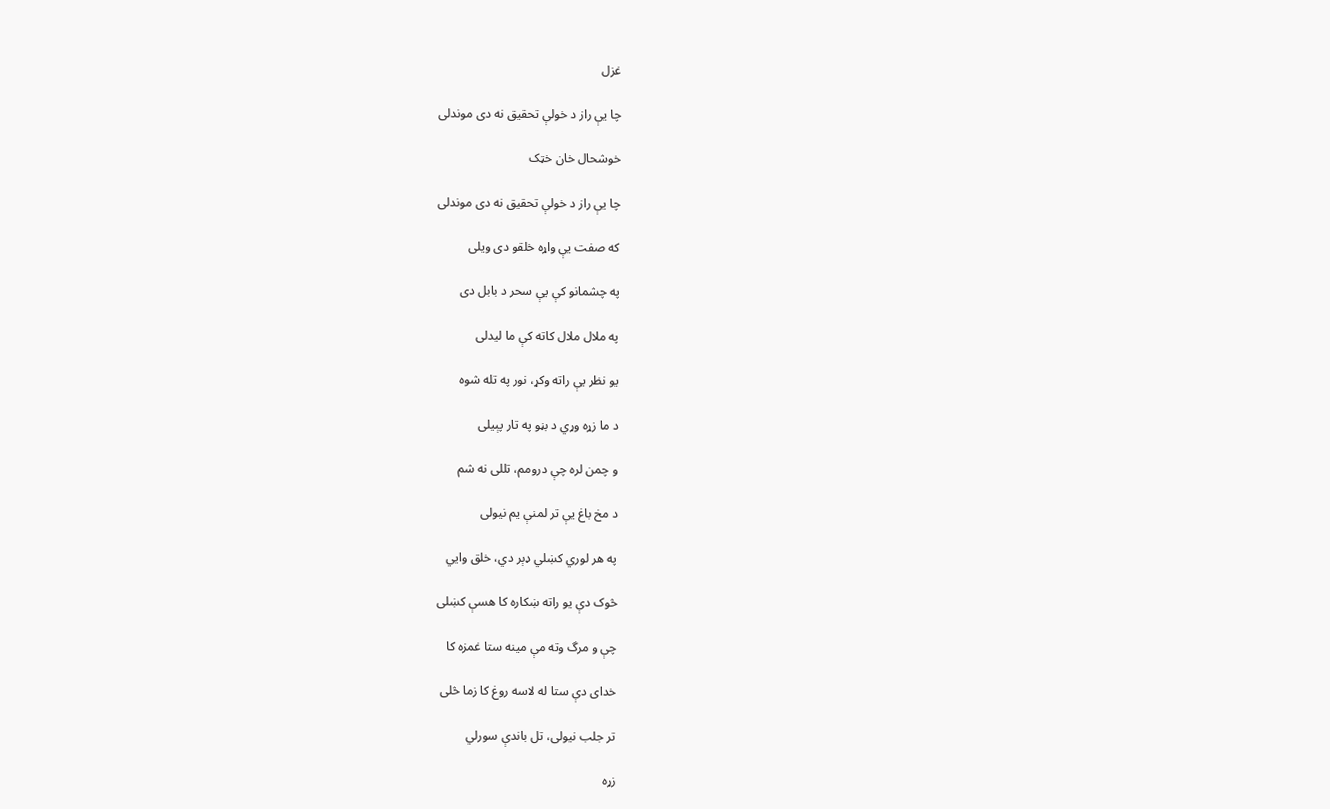غزل

چا يې راز د خولې تحقيق نه دی موندلی

خوشحال خان خټک

چا يې راز د خولې تحقيق نه دی موندلی

که صفت يې واړه خلقو دی ويلی

په چشمانو کې يې سحر د بابل دی

په ملال ملال کاته کې ما ليدلی

يو نظر يې راته وکړ، نور په تله شوه

د ما زړه وړي د بڼو په تار پېيلی

و چمن لره چې درومم، تللی نه شم

د مخ باغ يې تر لمنې يم نيولی

په هر لوري کښلي ډېر دي، خلق وايي

څوک دې يو راته ښکاره کا هسې کښلی

چې و مرگ وته مې مينه ستا غمزه کا

خدای دې ستا له لاسه روغ کا زما څلی

تر جلب نيولی، تل باندې سورلي

زړه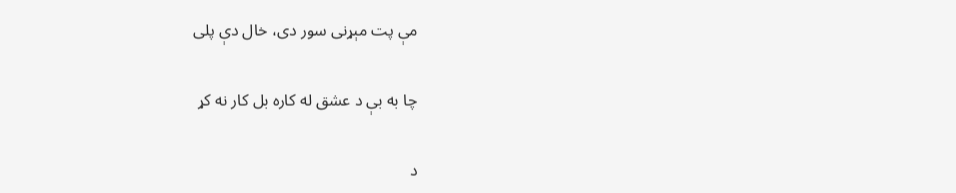مې پت مېړنی سور دی، خال دې پلی

چا به بې د عشق له کاره بل کار نه کړ

د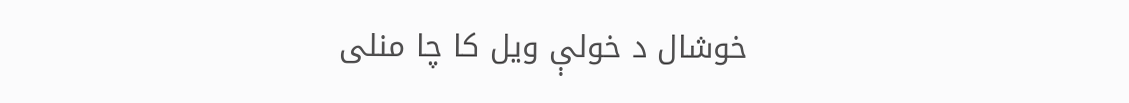خوشال د خولې ويل کا چا منلی